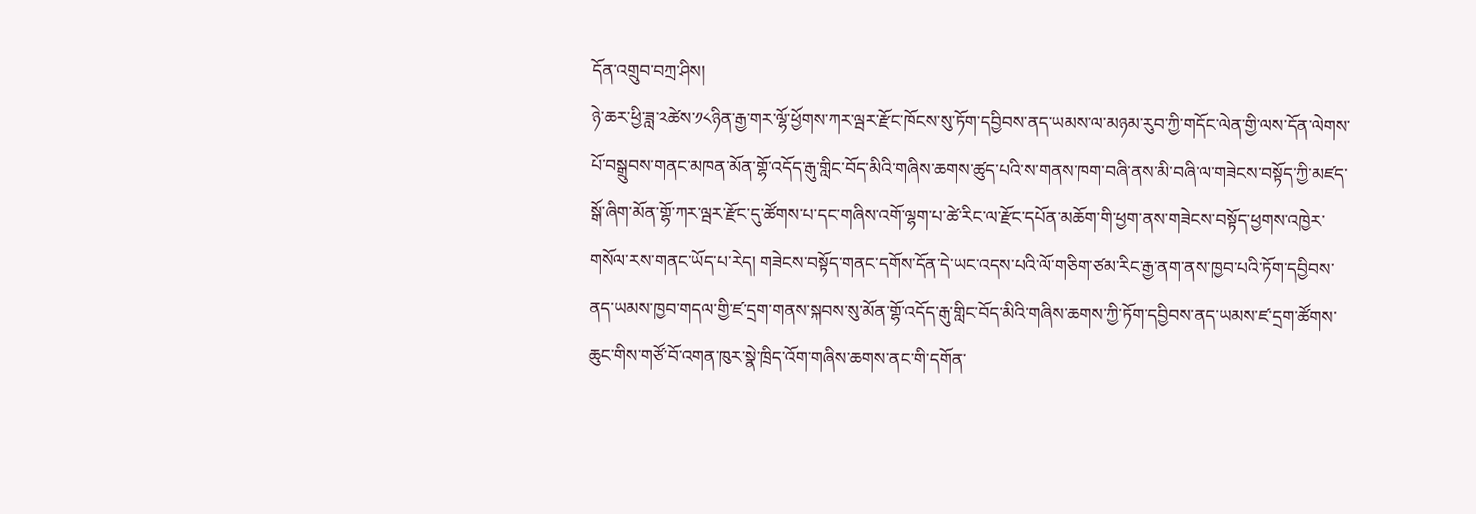དོན་འགྲུབ་བཀྲ་ཤིས།
ཉེ་ཆར་ཕྱི་ཟླ་༢ཚེས་༡༨ཉིན་རྒྱ་གར་ལྷོ་ཕྱོགས་ཀར་ལྦར་རྫོང་ཁོངས་སུ་ཏོག་དབྱིབས་ནད་ཡམས་ལ་མཉམ་རུབ་ཀྱི་གདོང་ལེན་གྱི་ལས་དོན་ལེགས་པོ་བསྒྲུབས་གནང་མཁན་མོན་གྷོ་འདོད་རྒུ་གླིང་བོད་མིའི་གཞིས་ཆགས་ཚུད་པའི་ས་གནས་ཁག་བཞི་ནས་མི་བཞི་ལ་གཟེངས་བསྟོད་ཀྱི་མཛད་སྒོ་ཞིག་མོན་གྷོ་ཀར་ལྦར་རྫོང་དུ་ཚོགས་པ་དང་གཞིས་འགོ་ལྷག་པ་ཚེ་རིང་ལ་རྫོང་དཔོན་མཆོག་གི་ཕྱག་ནས་གཟེངས་བསྟོད་ཕྱགས་འཁྱེར་གསོལ་རས་གནང་ཡོད་པ་རེད། གཟེངས་བསྟོད་གནང་དགོས་དོན་དེ་ཡང་འདས་པའི་ལོ་གཅིག་ཙམ་རིང་རྒྱ་ནག་ནས་ཁྱབ་པའི་ཏོག་དབྱིབས་ནད་ཡམས་ཁྱབ་གདལ་གྱི་ཛ་དྲག་གནས་སྐབས་སུ་མོན་གྷོ་འདོད་རྒུ་གླིང་བོད་མིའི་གཞིས་ཆགས་ཀྱི་ཏོག་དབྱིབས་ནད་ཡམས་ཛ་དྲག་ཚོགས་ཆུང་གིས་གཙོ་བོ་འགན་ཁུར་སྣེ་ཁྲིད་འོག་གཞིས་ཆགས་ནང་གི་དགོན་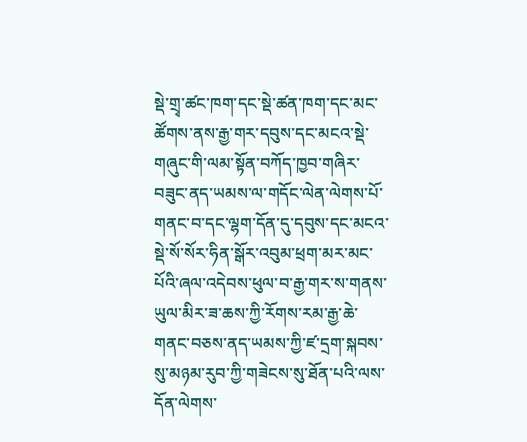སྡེ་གྲྭ་ཚང་ཁག་དང་སྡེ་ཚན་ཁག་དང་མང་ཚོགས་ནས་རྒྱ་གར་དབུས་དང་མངའ་སྡེ་གཞུང་གི་ལམ་སྟོན་བཀོད་ཁྱབ་གཞིར་བཟུང་ནད་ཡམས་ལ་གདོང་ལེན་ལེགས་པོ་གནང་བ་དང་ལྷག་དོན་དུ་དབུས་དང་མངའ་སྡེ་སོ་སོར་ཧིན་སྒོར་འབུམ་ཕྲག་མར་མང་པོའི་ཞལ་འདེབས་ཕུལ་བ་རྒྱ་གར་ས་གནས་ཡུལ་མིར་ཟ་ཆས་ཀྱི་རོགས་རམ་རྒྱ་ཆེ་གནང་བཅས་ནད་ཡམས་ཀྱི་ཛ་དྲག་སྐབས་སུ་མཉམ་རུབ་ཀྱི་གཟེངས་སུ་ཐོན་པའི་ལས་དོན་ལེགས་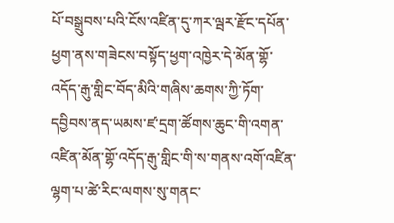པོ་བསྒྲུབས་པའི་ངོས་འཛིན་དུ་ཀར་ལྦར་རྫོང་དཔོན་ཕྱག་ནས་གཟེངས་བསྟོད་ཕྱག་འཁྱེར་དེ་མོན་གྷོ་འདོད་རྒུ་གླིང་བོད་མིའི་གཞིས་ཆགས་ཀྱི་ཏོག་དབྱིབས་ནད་ཡམས་ཛ་དྲག་ཚོགས་ཆུང་གི་འགན་འཛིན་མོན་གྷོ་འདོད་རྒུ་གླིང་གི་ས་གནས་འགོ་འཛིན་ལྷག་པ་ཚེ་རིང་ལགས་སུ་གནང་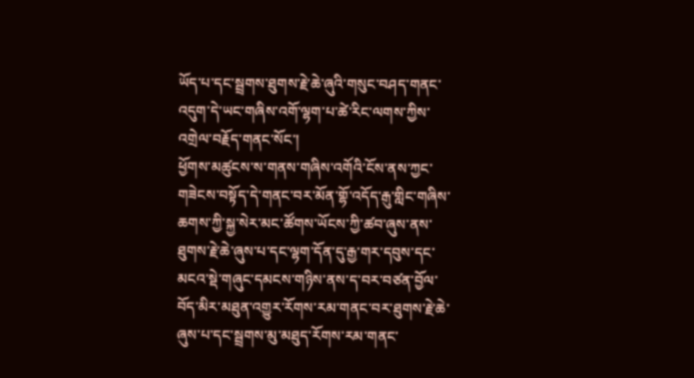ཡོད་པ་དང་སྦྲགས་ཐུགས་རྗེ་ཆེ་ཞུའི་གསུང་བཤད་གནང་འདུག་དེ་ཡང་གཞིས་འགོ་ལྷག་པ་ཚེ་རིང་ལགས་ཀྱིས་འགྲེལ་བརྗོད་གནང་སོང་།
ཕྱོགས་མཚུངས་ས་གནས་གཞིས་འགོའི་ངོས་ནས་ཀྱང་གཟེངས་བསྟོད་དེ་གནང་བར་མོན་གྷོ་འདོད་རྒུ་གླིང་གཞིས་ཆགས་ཀྱི་སྐྱ་སེར་མང་ཚོགས་ཡོངས་ཀྱི་ཚབ་ཞུས་ནས་ཐུགས་རྗེ་ཆེ་ཞུས་པ་དང་ལྷག་དོན་དུ་རྒྱ་གར་དབུས་དང་མངའ་སྡེ་གཞུང་དམངས་གཉིས་ནས་ད་བར་བཙན་བྱོལ་བོད་མིར་མཐུན་འགྱུར་རོགས་རམ་གནང་བར་ཐུགས་རྗེ་ཆེ་ཞུས་པ་དང་སྦྲགས་མུ་མཐུད་རོགས་རམ་གནང་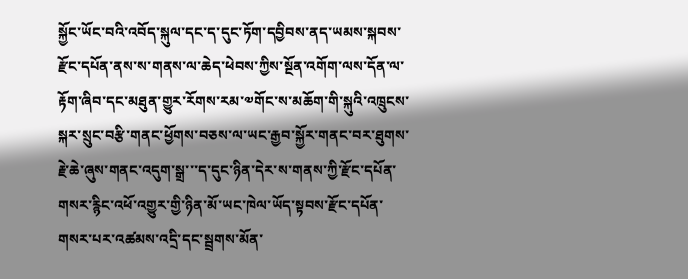སྐྱོང་ཡོང་བའི་འབོད་སྐུལ་དང་ད་དུང་ཏོག་དབྱིབས་ནད་ཡམས་སྐབས་རྫོང་དཔོན་ནས་ས་གནས་ལ་ཆེད་ཕེབས་ཀྱིས་སྔོན་འགོག་ལས་དོན་ལ་རྟོག་ཞིབ་དང་མཐུན་གྱུར་རོགས་རམ་༧གོང་ས་མཆོག་གི་སྐུའི་འཁྲུངས་སྐར་སྲུང་བརྩི་གནང་ཕྱོགས་བཅས་ལ་ཡང་རྒྱབ་སྐྱོར་གནང་བར་ཐུགས་རྗེ་ཆེ་ཞུས་གནང་འདུག་སྒྲ་་་ད་དུང་ཉིན་དེར་ས་གནས་ཀྱི་རྫོང་དཔོན་གསར་རྙིང་འཕོ་འགྱུར་གྱི་ཉིན་མོ་ཡང་ཁེལ་ཡོད་སྟབས་རྫོང་དཔོན་གསར་པར་འཚམས་འདྲི་དང་སྦྲགས་མོན་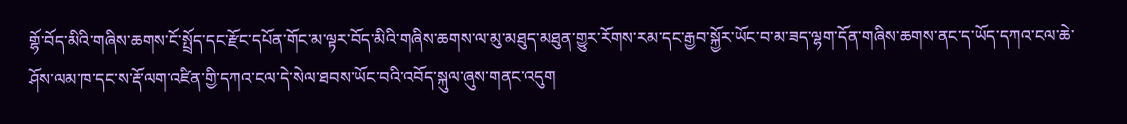གྷོ་བོད་མིའི་གཞིས་ཆགས་ངོ་སྤྲོད་དང་རྫོང་དཔོན་གོང་མ་ལྟར་བོད་མིའི་གཞིས་ཆགས་ལ་མུ་མཐུད་མཐུན་གྱུར་རོགས་རམ་དང་རྒྱབ་སྐྱོར་ཡོང་བ་མ་ཟད་ལྷག་དོན་གཞིས་ཆགས་ནང་ད་ཡོད་དཀའ་ངལ་ཆེ་ཤོས་ལམ་ཁ་དང་ས་རྡོ་ལག་འཛིན་གྱི་དཀའ་ངལ་དེ་སེལ་ཐབས་ཡོང་བའི་འབོད་སྐུལ་ཞུས་གནང་འདུག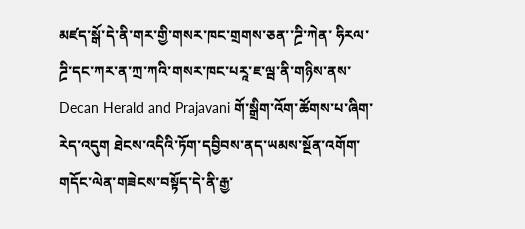མཛད་སྒོ་དེ་ནི་གར་གྱི་གསར་ཁང་གྲགས་ཅན་་ཌྲི་ཀེན་ ཧིརལ་ཌྲི་དང་ཀར་ན་ཀྲ་ཀའི་གསར་ཁང་པརཱ་ཇ་ལྦ་ནི་གཉིས་ནས་Decan Herald and Prajavani གོ་སྒྲིག་འོག་ཚོགས་པ་ཞིག་རེད་འདུག ཐེངས་འདིའི་ཏོག་དབྱིབས་ནད་ཡམས་སྔོན་འགོག་གདོང་ལེན་གཟེངས་བསྟོད་དེ་ནི་རྒྱ་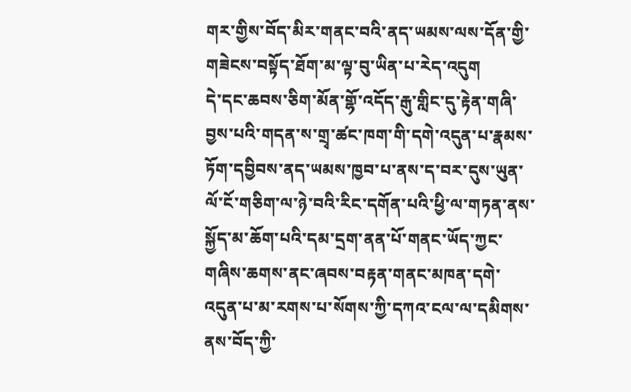གར་གྱིས་བོད་མིར་གནང་བའི་ནད་ཡམས་ལས་དོན་གྱི་གཟེངས་བསྟོད་ཐོག་མ་ལྟ་བུ་ཡིན་པ་རེད་འདུག
དེ་དང་ཆབས་ཅིག་མོན་གྷོ་འདོད་རྒུ་གླིང་དུ་རྟེན་གཞི་བྱས་པའི་གདན་ས་གྲྭ་ཚང་ཁག་གི་དགེ་འདུན་པ་རྣམས་ཏོག་དབྱིབས་ནད་ཡམས་ཁྱབ་པ་ནས་ད་བར་དུས་ཡུན་ལོ་ངོ་གཅིག་ལ་ཉེ་བའི་རིང་དགོན་པའི་ཕྱི་ལ་གཏན་ནས་སྐྱོད་མ་ཆོག་པའི་དམ་དྲག་ནན་པོ་གནང་ཡོད་ཀྱང་གཞིས་ཆགས་ནང་ཞབས་བརྟན་གནང་མཁན་དགེ་འདུན་པ་མ་རགས་པ་སོགས་ཀྱི་དཀའ་ངལ་ལ་དམིགས་ནས་བོད་ཀྱི་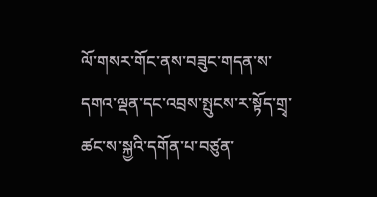ལོ་གསར་གོང་ནས་བཟུང་གདན་ས་དགའ་ལྡན་དང་འབྲས་སྤུངས་ར་སྟོད་གྲྭ་ཚང་ས་སྐྱའི་དགོན་པ་བཙུན་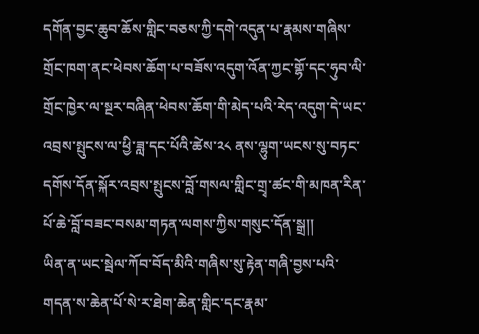དགོན་བྱང་ཆུབ་ཆོས་གླིང་བཅས་ཀྱི་དགེ་འདུན་པ་རྣམས་གཞིས་གྲོང་ཁག་ནང་ཕེབས་ཆོག་པ་བཟོས་འདུག་འོན་ཀྱང་གྷོ་དང་ཧུབ་ལི་གྲོང་ཁྱེར་ལ་སྔར་བཞིན་ཕེབས་ཆོག་གི་མེད་པའི་རེད་འདུག་དེ་ཡང་འབྲས་སྤུངས་ལ་ཕྱི་ཟླ་དང་པོའི་ཚེས་༢༨ ནས་ལྷུག་ཡངས་སུ་བཏང་དགོས་དོན་སྐོར་འབྲས་སྤུངས་བློ་གསལ་གླིང་གྲྭ་ཚང་གི་མཁན་རིན་པོ་ཆེ་བློ་བཟང་བསམ་གཏན་ལགས་ཀྱིས་གསུང་དོན་སྒྲ།།
ཡིན་ན་ཡང་སྦེལ་ཀོབ་བོད་མིའི་གཞིས་སུ་རྟེན་གཞི་བྱས་པའི་གདན་ས་ཆེན་པོ་སེ་ར་ཐེག་ཆེན་གླིང་དང་རྣམ་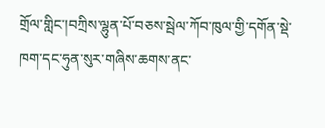གྲོལ་གླིང་།བཀྲིས་ལྷུན་པོ་བཅས་སྦེལ་ཀོབ་ཁུལ་གྱི་དགོན་སྡེ་ཁག་དང་ཧུན་སུར་གཞིས་ཆགས་ནང་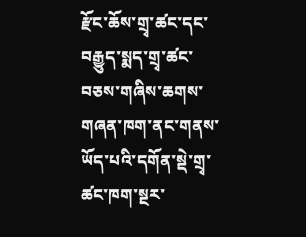རྫོང་ཆོས་གྲྭ་ཚང་དང་བརྒྱུད་སྨད་གྲྭ་ཚང་བཅས་གཞིས་ཆགས་གཞན་ཁག་ནང་གནས་ཡོད་པའི་དགོན་སྡེ་གྲྭ་ཚང་ཁག་སྔར་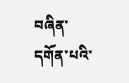བཞིན་དགོན་པའི་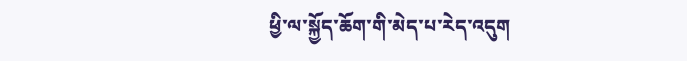ཕྱི་ལ་སྐྱོད་ཆོག་གི་མེད་པ་རེད་འདུག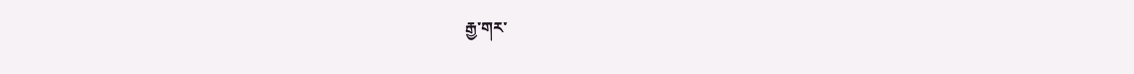རྒྱ་གར་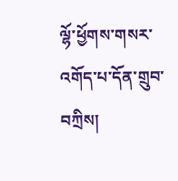ལྷོ་ཕྱོགས་གསར་འགོད་པ་དོན་གྲུབ་བཀྲིས།